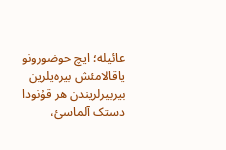عائیلە؛ ایچ حوضورونو یاقالامئش بیرەیلرین بیربیرلریندن هر قۇنودا دستک آلماسئ،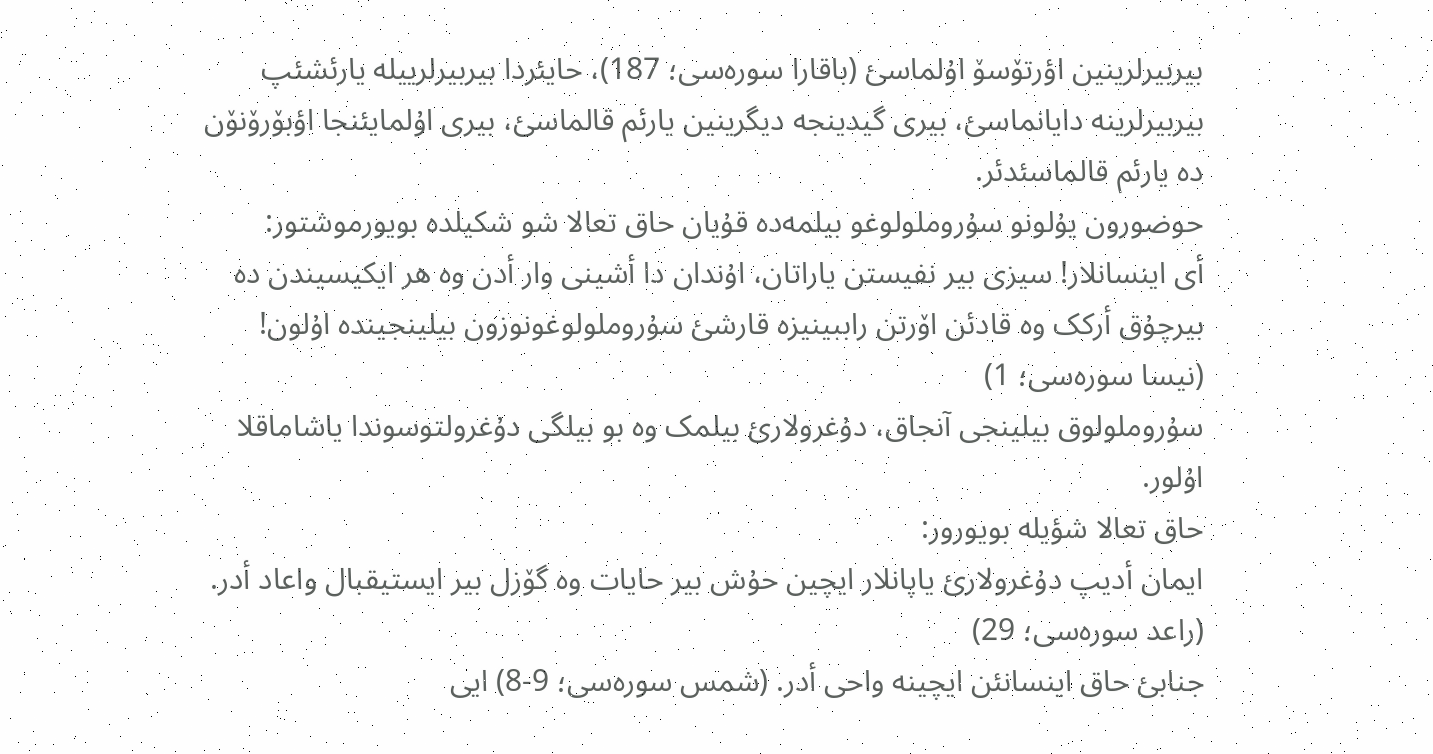بیربیرلرینین اؤرتۆسۆ اۇلماسئ (باقارا سورەسی؛ 187)، حایئردا بیربیرلرییلە یارئشئپ بیربیرلرینە دایانماسئ، بیری گیدینجە دیگرینین یارئم قالماسئ، بیری اۇلمایئنجا اؤبۆرۆنۆن دە یارئم قالماسئدئر.
حوضورون یۇلونو سۇروملولوغو بیلمەدە قۇیان حاق تعالا شو شکیلدە بویورموشتور:
أی اینسانلار! سیزی بیر نفیستن یاراتان، اۇندان دا أشینی وار أدن وە هر ایکیسیندن دە بیرچۇق أرکک وە قادئن اۆرتن راببینیزە قارشئ سۇروملولوغونوزون بیلینجیندە اۇلون! (نیسا سورەسی؛ 1)
سۇروملولوق بیلینجی آنجاق، دۇغرولارئ بیلمک وە بو بیلگی دۇغرولتوسوندا یاشاماقلا اۇلور.
حاق تعالا شؤیلە بویورور:
ایمان أدیپ دۇغرولارئ یاپانلار ایچین حۇش بیر حایات وە گۆزل بیر ایستیقبال واعاد أدر. (راعد سورەسی؛ 29)
جنابئ حاق اینسانئن ایچینە واحی أدر. (شمس سورەسی؛ 9-8) ایی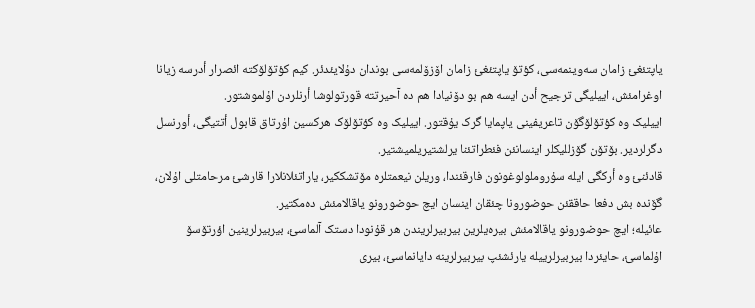یاپتئغئ زامان سەوینمەسی، کؤتۆ یاپتئغئ زامان اۆزۆلمەسی بوندان دۇلایئدئر. کیم کؤتۆلۆکتە ائصرار أدرسە زیانا اوغرامئش، اییلیگی ترجیح أدن ایسە هم بو دۆنیادا هم دە آحیرتتە قورتولوشا أرنلردن اۇلموشتور.
اییلیک وە کؤتۆلۆگۆن تاعریفینی یاپمایا گرک یۇقتور. اییلیک وە کؤتۆلۆک هرکسین اۇرتاق قابول أتتیگی، أورنسل دگرلردیر. بۆتۆن گۆزللیکلر اینسانئن فئطراتئنا یرلشتیریلمیشتیر.
قادئنئ وە أرکگی ایلە سۇروملولوغونون فارقئندا، وریلن نیعمتلرە مۆتشککیر، یاراتئلانلارا قارشئ مرحامتلی اۇلان، گۆندە بش دفعا حاققئن حوضورونا چئقان اینسان ایچ حوضورونو یاقالامئش دەمکتیر.
عائیلە؛ ایچ حوضورونو یاقالامئش بیرەیلرین بیربیرلریندن هر قۇنودا دستک آلماسئ، بیربیرلرینین اؤرتۆسۆ اۇلماسئ، حایئردا بیربیرلرییلە یارئشئپ بیربیرلرینە دایانماسئ، بیری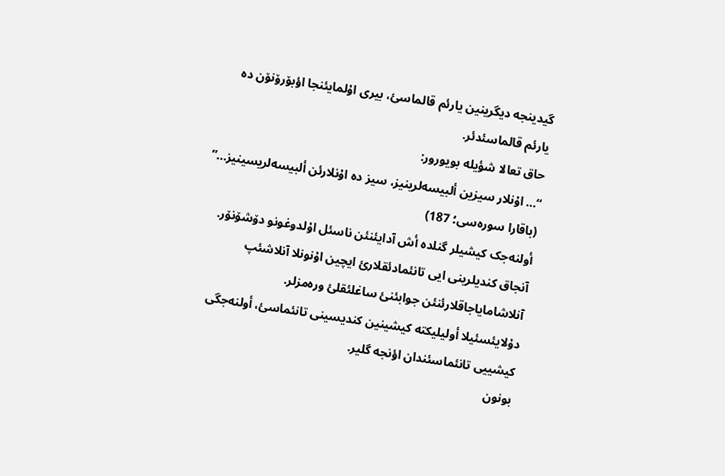گیدینجە دیگرینین یارئم قالماسئ، بیری اۇلمایئنجا اؤبۆرۆنۆن دە یارئم قالماسئدئر.
حاق تعالا شؤیلە بویورور:
“… اۇنلار سیزین ألبیسەلرینیز، سیز دە اۇنلارئن ألبیسەلریسینیز…” (باقارا سورەسی؛ 187)
أولنەجک کیشیلر گنلدە أش آدایئنئن ناسئل اۇلدوغونو دۆشۆنۆر. آنجاق کندیلرینی ایی تانئمادئقلارئ ایچین اۇنونلا آنلاشئپ آنلاشامایاجاقلارئنئن جوابئنئ ساغلئقلئ ورەمزلر.
دۇلایئسئیلا أولیلیکتە کیشینین کندیسینی تانئماسئ، أولنەجگی کیشییی تانئماسئندان اؤنجە گلیر.
بونون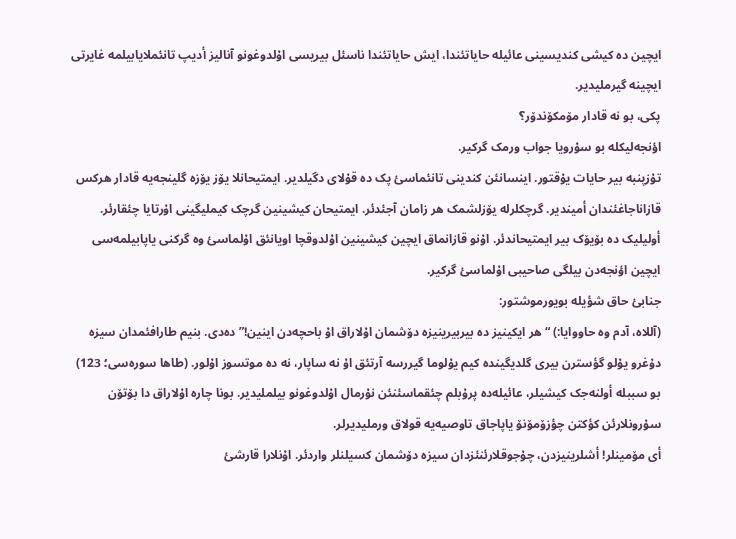ایچین دە کیشی کندیسینی عائیلە حایاتئندا، ایش حایاتئندا ناسئل بیریسی اۇلدوغونو آنالیز أدیپ تانئملایابیلمە غایرتی ایچینە گیرملیدیر.
پکی، بو نە قادار مۆمکۆندۆر؟
اؤنجەلیکلە بو سۇرویا جواب ورمک گرکیر.
تۇزپنبە بیر حایات یۇقتور. اینسانئن کندینی تانئماسئ پک دە قۇلای دگیلدیر. ایمتیحانلا یۆز یۆزە گلینجەیە قادار هرکس قازاناجاغئندان أمیندیر. گرچکلرلە یۆزلشمک هر زامان آجئدئر. ایمتیحان کیشینین گرچک کیملیگینی اۇرتایا چئقارئر.
أولیلیک دە بۆیۆک بیر ایمتیحاندئر. اۇنو قازانماق ایچین کیشینین اۇلدوقچا اویانئق اۇلماسئ وە گرکنی یاپابیلمەسی ایچین اؤنجەدن بیلگی صاحیبی اۇلماسئ گرکیر.
جنابئ حاق شؤیلە بویورموشتور:
(آللاە، آدم وە حاووایا:) “هر ایکینیز دە بیربیرینیزە دۆشمان اۇلاراق اۇ باحچەدن اینین!” دەدی. بنیم طارافئمدان سیزە دۇغرو یۇلو گؤسترن بیری گلدیگیندە کیم یۇلوما گیررسە آرتئق اۇ نە ساپار، نە دە موتسوز اۇلور. (طاها سورەسی؛ 123)
بو سببلە أولنەجک کیشیلر، عائیلەدە پرۇبلم چئقماسئنئن نۇرمال اۇلدوغونو بیلملیدیر. بونا چارە اۇلاراق دا بۆتۆن سۇرونلارئن کؤکتن چؤزۆمۆنۆ یاپاجاق تاوصیەیە قولاق ورملیدیرلر.
أی مۆمینلر! أشلرینیزدن، چۇجوقلارئنئزدان سیزە دۆشمان کسیلنلر واردئر. اۇنلارا قارشئ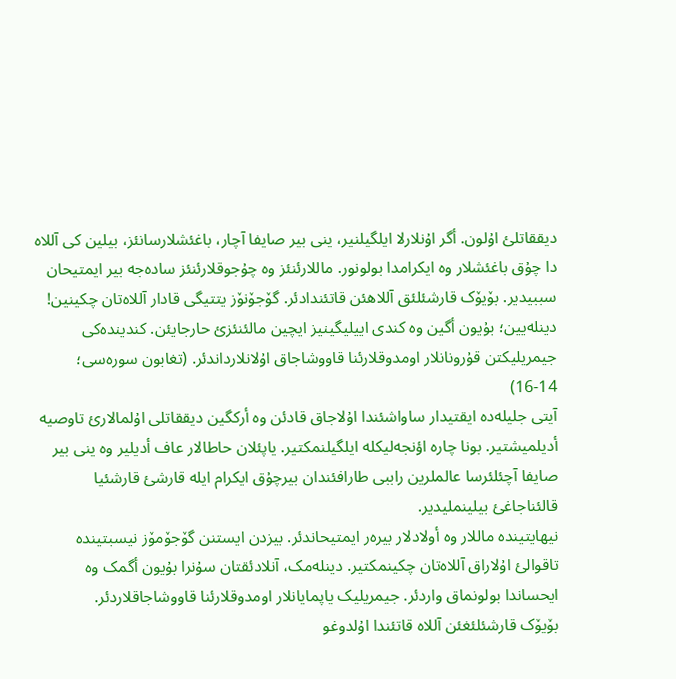دیققاتلئ اۇلون. أگر اۇنلارلا ایلگیلنیر، ینی بیر صایفا آچار، باغئشلارسانئز، بیلین کی آللاە دا چۇق باغئشلار وە ایکرامدا بولونور. ماللارئنئز وە چۇجوقلارئنئز سادەجە بیر ایمتیحان سببیدیر. بۆیۆک قارشئلئق آللاهئن قاتئندادئر. گۆجۆنۆز یتتیگی قادار آللاەتان چکینین! دینلەیین؛ بۇیون أگین وە کندی اییلیگینیز ایچین مالئنئزئ حارجایئن. کندیندەکی جیمریلیکتن قۇرونانلار اومدوقلارئنا قاووشاجاق اۇلانلارداندئر. (تغابون سورەسی؛ 14-16)
آیتی جلیلەدە ایقتیدار ساواشئندا اۇلاجاق قادئن وە أرکگین دیققاتلی اۇلمالارئ تاوصیە أدیلمیشتیر. بونا چارە اؤنجەلیکلە ایلگیلنمکتیر. یاپئلان حاطالار عاف أدیلیر وە ینی بیر صایفا آچئلئرسا عالملرین راببی طارافئندان بیرچۇق ایکرام ایلە قارشئ قارشئیا قالئناجاغئ بیلینملیدیر.
نیهایتیندە ماللار وە أولادلار بیرەر ایمتیحاندئر. بیزدن ایستنن گۆجۆمۆز نیسبتیندە تاقوالئ اۇلاراق آللاەتان چکینمکتیر. دینلەمک، آنلادئقتان سۇنرا بۇیون أگمک وە ایحساندا بولونماق واردئر. جیمریلیک یاپمایانلار اومدوقلارئنا قاووشاجاقلاردئر.
بۆیۆک قارشئلئغئن آللاە قاتئندا اۇلدوغو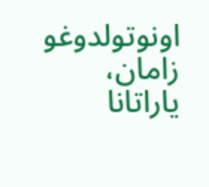اونوتولدوغو زامان، یاراتانا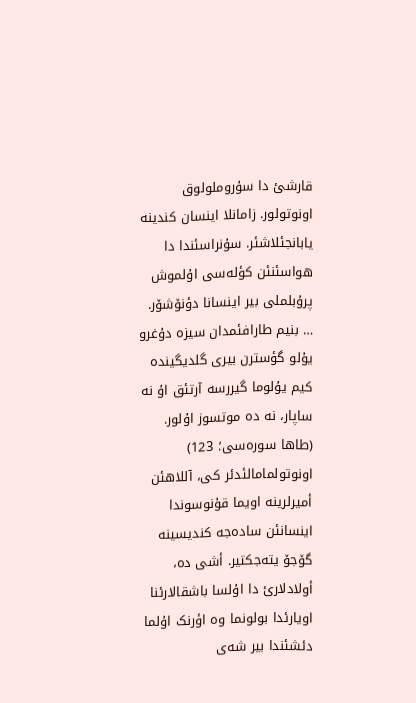قارشئ دا سۇروملولوق اونوتولور. زامانلا اینسان کندینە یابانجئلاشئر. سۇنراسئندا دا هواسئنئن کؤلەسی اۇلموش پرۇبلملی بیر اینسانا دؤنۆشۆر.
… بنیم طارافئمدان سیزە دۇغرو یۇلو گؤسترن بیری گلدیگیندە کیم یۇلوما گیررسە آرتئق اۇ نە ساپار، نە دە موتسوز اۇلور. (طاها سورەسی؛ 123)
اونوتولمامالئدئر کی، آللاهئن أمیرلرینە اویما قۇنوسوندا اینسانئن سادەجە کندیسینە گۆجۆ یتەجکتیر. أشی دە، أولادلارئ دا اۇلسا باشقالارئنا اویارئدا بولونما وە اؤرنک اۇلما دئشئندا بیر شەی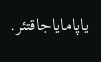یاپامایاجاقتئر.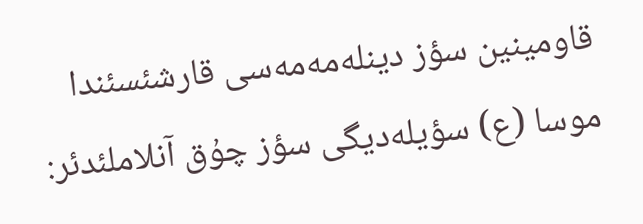قاومینین سؤز دینلەمەمەسی قارشئسئندا موسا (ع) سؤیلەدیگی سؤز چۇق آنلاملئدئر: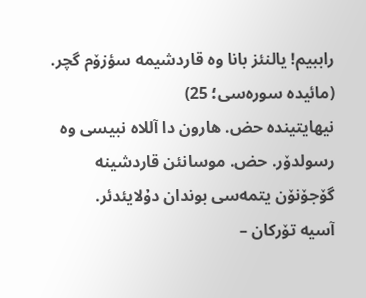راببیم! یالنئز بانا وە قاردشیمە سؤزۆم گچر. (مائیدە سورەسی؛ 25)
نیهایتیندە حض. هارون دا آللاە نبیسی وە رسولدۆر. حض. موسانئن قاردشینە گۆجۆنۆن یتمەسی بوندان دۇلایئدئر.
آسیە تۆرکان –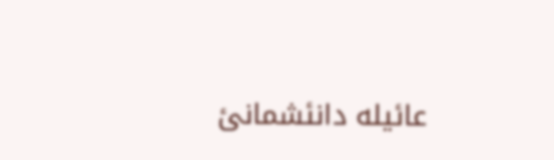عائیلە دانئشمانئ